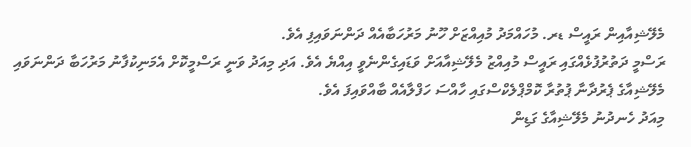މެލޭޝިއާއިން ރައީސް ޑރ. މުހައްމަދު މުއިއްޒަށް ހޫނު މަރުހަބާއެއް ދަންނަވައިފި އެވެ.
ރަސްމީ ދަތުރުފުޅެއްގައި ރައީސް މުއިއްޒު މެލޭޝިއާއަށް ވަޑައިގެންނެވީ އިއްޔެ އެވެ. އަދި މިއަދު ވަނީ ރަސްމީކޮށް އެމަނިކުފާނު މަރުހަބާ ދަންނަވައި މެލޭޝިއާގެ ޕެރުދާނާ ޕުތުރާ ކޮމްޕްލެކްސްގައި ހާއްސަ ހަފްލާއެއް ބާއްވައިފަ އެވެ.
މިއަދު ހެނދުނު މެލޭޝިއާގެ ގަޑިން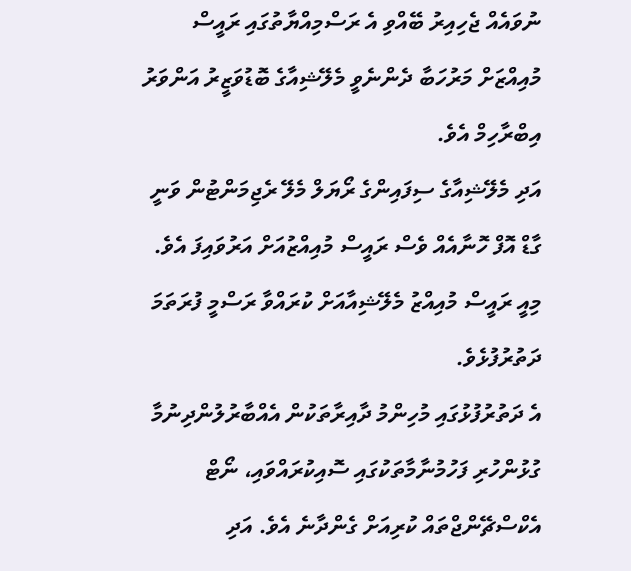ނުވައެއް ޖެހިއިރު ބޭއްވި އެ ރަސްމިއްޔާތުގައި ރައީސް މުއިއްޒަށް މަރުހަބާ ދެންނެވީ މެލޭޝިއާގެ ބޮޑުވަޒީރު އަންވަރު އިބްރާހިމް އެވެ.
އަދި މެލޭޝިއާގެ ސިފައިންގެ ރޯޔަލް މެލޭ ރެޖިމަންޓުން ވަނީ ގާޑް އޮފް ހޮނާއެއް ވެސް ރައީސް މުއިއްޒުއަށް އަރުވައިފަ އެވެ.
މިއީ ރައީސް މުއިއްޒު މެލޭޝިއާއަށް ކުރައްވާ ރަސްމީ ފުރަތަމަ ދަތުރުފުޅެވެ.
އެ ދަތުރުފުޅުގައި މުހިންމު ދާއިރާތަކުން އެއްބާރުލުންދިނުމާ ގުޅުންހުރި ފަހުމުނާމާތަކުގައި ސޮއިކުރައްވައި، ނޯޓް އެކްސްޗޭންޖްތައް ކުރިއަށް ގެންދާނެ އެވެ. އަދި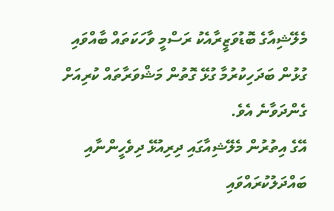މެލޭޝިއާގެ ބޮޑުވަޒީރާއެކު ރަސްމީ ވާހަކަތައް ބާއްވައި ގުޅުން ބަދަހިކުރުމާ ގުޅޭ ގޮތުން މަޝްވަރާތައް ކުރިއަށް ގެންދަވާނެ އެވެ.
އޭގެ އިތުރުން މެލޭޝިއާގައި ދިރިއުޅޭ ދިވެހީންނާއި ބައްދަލުކުރައްވައި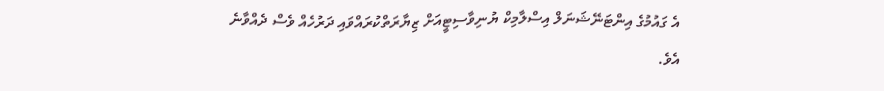އެ ގައުމުގެ އިންޓަނޭޝަނަލް އިސްލާމިކް ޔުނިވާސިޓީއަށް ޒިޔާރަތްކުރައްވައި ދަރުހެއް ވެސް ދެއްވާނެ އެވެ.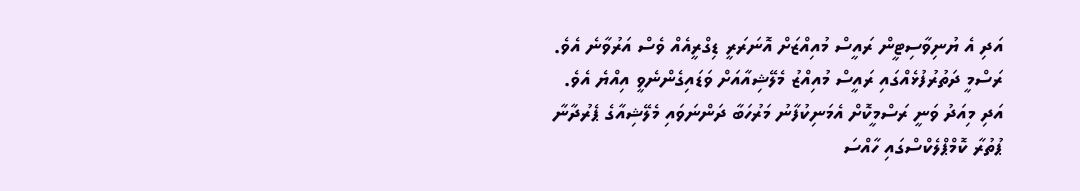އަދި އެ ޔުނިވާސިޓީން ރައީސް މުއިއްޒަށް އޮނަރަރީ ޑިގްރީއެއް ވެސް އަރުވާނެ އެވެ.
ރަސްމީ ދަތުރުފުޅެއްގައި ރައީސް މުއިއްޒު މެލޭޝިއާއަށް ވަޑައިގެންނެވީ އިއްޔެ އެވެ. އަދި މިއަދު ވަނީ ރަސްމީކޮށް އެމަނިކުފާނު މަރުހަބާ ދަންނަވައި މެލޭޝިއާގެ ޕެރުދާނާ ޕުތުރާ ކޮމްޕްލެކްސްގައި ހާއްސަ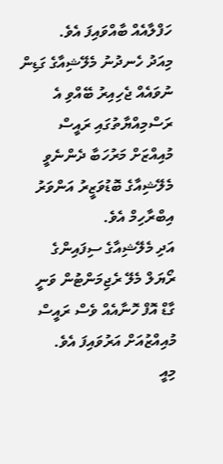ހަފްލާއެއް ބާއްވައިފަ އެވެ.
މިއަދު ހެނދުނު މެލޭޝިއާގެ ގަޑިން ނުވައެއް ޖެހިއިރު ބޭއްވި އެ ރަސްމިއްޔާތުގައި ރައީސް މުއިއްޒަށް މަރުހަބާ ދެންނެވީ މެލޭޝިއާގެ ބޮޑުވަޒީރު އަންވަރު އިބްރާހިމް އެވެ.
އަދި މެލޭޝިއާގެ ސިފައިންގެ ރޯޔަލް މެލޭ ރެޖިމަންޓުން ވަނީ ގާޑް އޮފް ހޮނާއެއް ވެސް ރައީސް މުއިއްޒުއަށް އަރުވައިފަ އެވެ.
މިއީ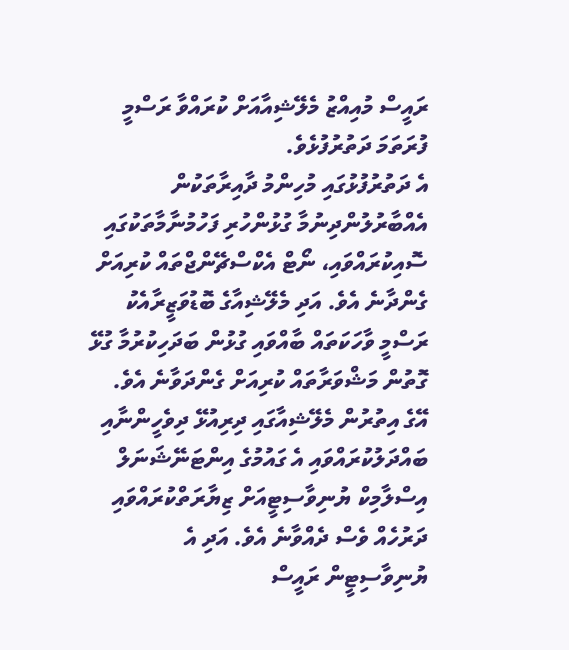ރައީސް މުއިއްޒު މެލޭޝިއާއަށް ކުރައްވާ ރަސްމީ ފުރަތަމަ ދަތުރުފުޅެވެ.
އެ ދަތުރުފުޅުގައި މުހިންމު ދާއިރާތަކުން އެއްބާރުލުންދިނުމާ ގުޅުންހުރި ފަހުމުނާމާތަކުގައި ސޮއިކުރައްވައި، ނޯޓް އެކްސްޗޭންޖްތައް ކުރިއަށް ގެންދާނެ އެވެ. އަދި މެލޭޝިއާގެ ބޮޑުވަޒީރާއެކު ރަސްމީ ވާހަކަތައް ބާއްވައި ގުޅުން ބަދަހިކުރުމާ ގުޅޭ ގޮތުން މަޝްވަރާތައް ކުރިއަށް ގެންދަވާނެ އެވެ.
އޭގެ އިތުރުން މެލޭޝިއާގައި ދިރިއުޅޭ ދިވެހީންނާއި ބައްދަލުކުރައްވައި އެ ގައުމުގެ އިންޓަނޭޝަނަލް އިސްލާމިކް ޔުނިވާސިޓީއަށް ޒިޔާރަތްކުރައްވައި ދަރުހެއް ވެސް ދެއްވާނެ އެވެ. އަދި އެ ޔުނިވާސިޓީން ރައީސް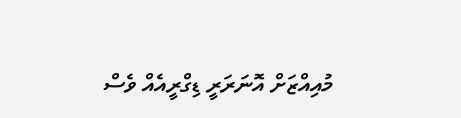މުއިއްޒަށް އޮނަރަރީ ޑިގްރީއެއް ވެސް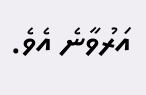އަރުވާނެ އެވެ.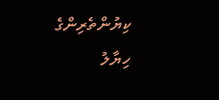ކިޔުންތެރިންގެ ހިޔާލު